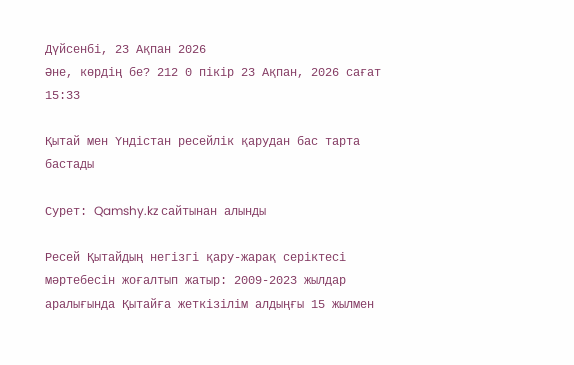Дүйсенбі, 23 Ақпан 2026
Әне, көрдің бе? 212 0 пікір 23 Ақпан, 2026 сағат 15:33

Қытай мен Үндістан ресейлік қарудан бас тарта бастады

Сурет: Qamshy.kz сайтынан алынды

Ресей Қытайдың негізгі қару-жарақ серіктесі мәртебесін жоғалтып жатыр: 2009-2023 жылдар аралығында Қытайға жеткізілім алдыңғы 15 жылмен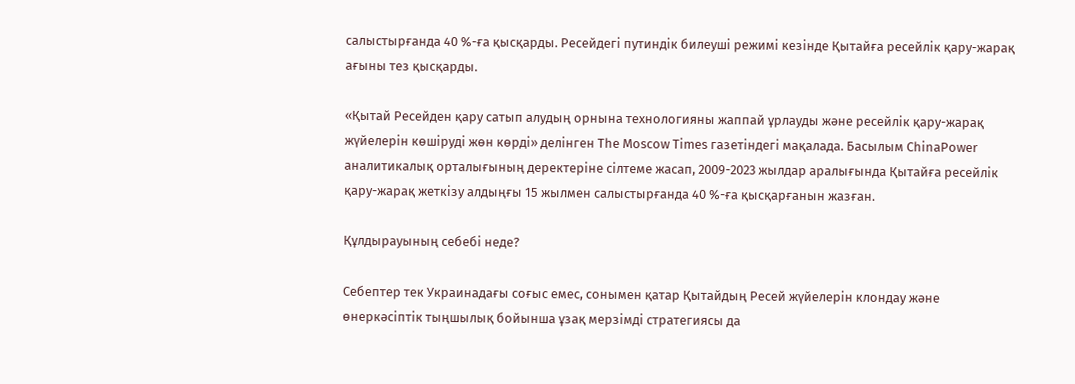салыстырғанда 40 %-ға қысқарды. Ресейдегі путиндік билеуші режимі кезінде Қытайға ресейлік қару-жарақ ағыны тез қысқарды.

«Қытай Ресейден қару сатып алудың орнына технологияны жаппай ұрлауды және ресейлік қару-жарақ жүйелерін көшіруді жөн көрді» делінген The Moscow Times газетіндегі мақалада. Басылым ChinaPower аналитикалық орталығының деректеріне сілтеме жасап, 2009-2023 жылдар аралығында Қытайға ресейлік қару-жарақ жеткізу алдыңғы 15 жылмен салыстырғанда 40 %-ға қысқарғанын жазған.

Құлдырауының себебі неде?

Себептер тек Украинадағы соғыс емес, сонымен қатар Қытайдың Ресей жүйелерін клондау және өнеркәсіптік тыңшылық бойынша ұзақ мерзімді стратегиясы да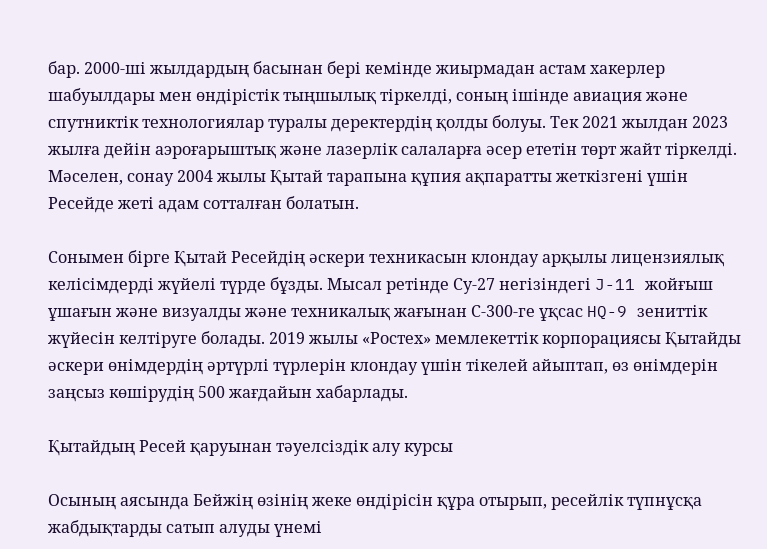бар. 2000-ші жылдардың басынан бері кемінде жиырмадан астам хакерлер шабуылдары мен өндірістік тыңшылық тіркелді, соның ішінде авиация және спутниктік технологиялар туралы деректердің қолды болуы. Тек 2021 жылдан 2023 жылға дейін аэроғарыштық және лазерлік салаларға әсер ететін төрт жайт тіркелді. Мәселен, сонау 2004 жылы Қытай тарапына құпия ақпаратты жеткізгені үшін Ресейде жеті адам сотталған болатын.

Сонымен бірге Қытай Ресейдің әскери техникасын клондау арқылы лицензиялық келісімдерді жүйелі түрде бұзды. Мысал ретінде Су-27 негізіндегі J-11 жойғыш ұшағын және визуалды және техникалық жағынан С-300-ге ұқсас HQ-9 зениттік жүйесін келтіруге болады. 2019 жылы «Ростех» мемлекеттік корпорациясы Қытайды әскери өнімдердің әртүрлі түрлерін клондау үшін тікелей айыптап, өз өнімдерін заңсыз көшірудің 500 жағдайын хабарлады.

Қытайдың Ресей қаруынан тәуелсіздік алу курсы

Осының аясында Бейжің өзінің жеке өндірісін құра отырып, ресейлік түпнұсқа жабдықтарды сатып алуды үнемі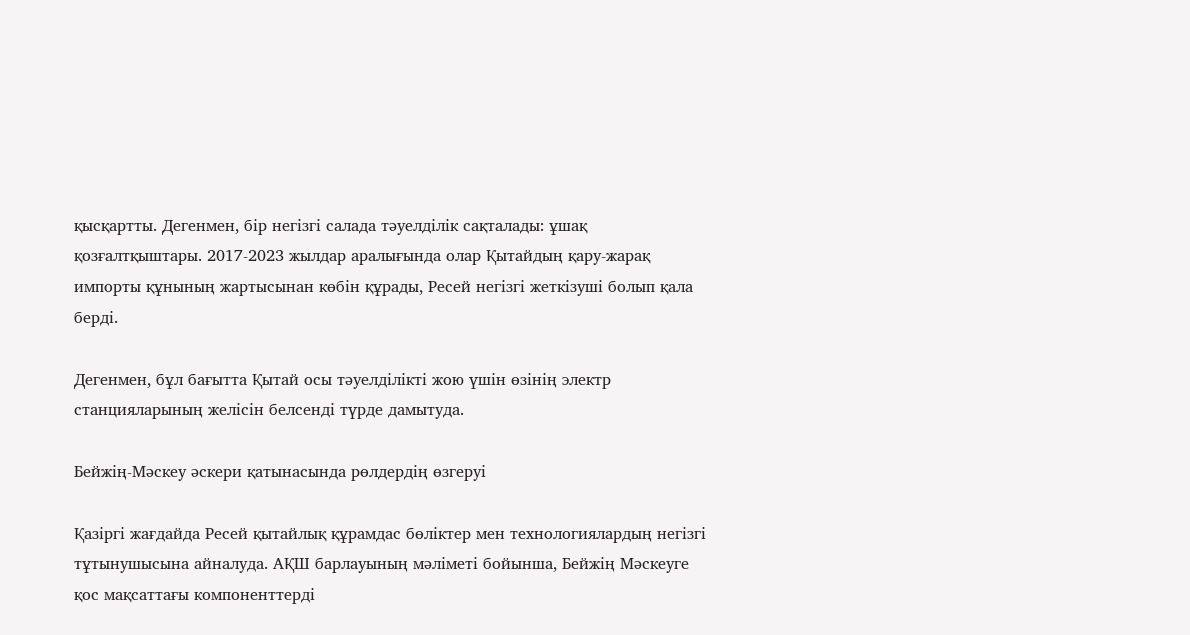қысқартты. Дегенмен, бір негізгі салада тәуелділік сақталады: ұшақ қозғалтқыштары. 2017-2023 жылдар аралығында олар Қытайдың қару-жарақ импорты құнының жартысынан көбін құрады, Ресей негізгі жеткізуші болып қала берді.

Дегенмен, бұл бағытта Қытай осы тәуелділікті жою үшін өзінің электр станцияларының желісін белсенді түрде дамытуда.

Бейжің-Мәскеу әскери қатынасында рөлдердің өзгеруі

Қазіргі жағдайда Ресей қытайлық құрамдас бөліктер мен технологиялардың негізгі тұтынушысына айналуда. АҚШ барлауының мәліметі бойынша, Бейжің Мәскеуге қос мақсаттағы компоненттерді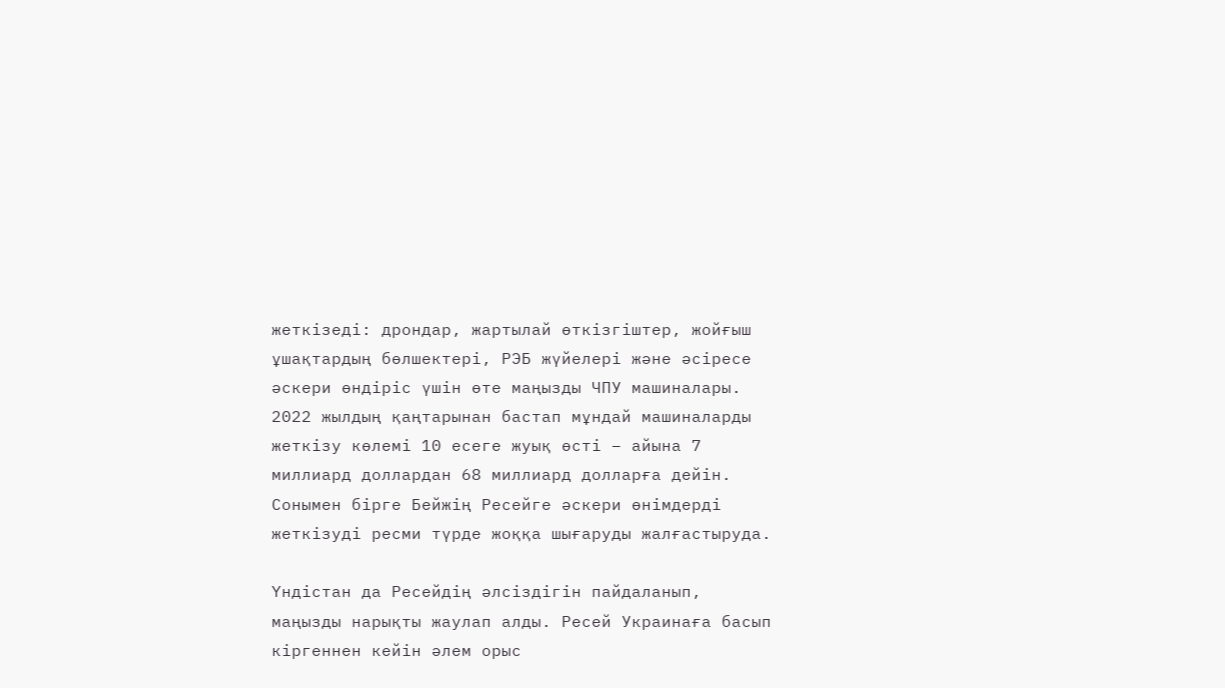жеткізеді: дрондар, жартылай өткізгіштер, жойғыш ұшақтардың бөлшектері, РЭБ жүйелері және әсіресе әскери өндіріс үшін өте маңызды ЧПУ машиналары. 2022 жылдың қаңтарынан бастап мұндай машиналарды жеткізу көлемі 10 есеге жуық өсті – айына 7 миллиард доллардан 68 миллиард долларға дейін. Сонымен бірге Бейжің Ресейге әскери өнімдерді жеткізуді ресми түрде жоққа шығаруды жалғастыруда.

Үндістан да Ресейдің әлсіздігін пайдаланып, маңызды нарықты жаулап алды. Ресей Украинаға басып кіргеннен кейін әлем орыс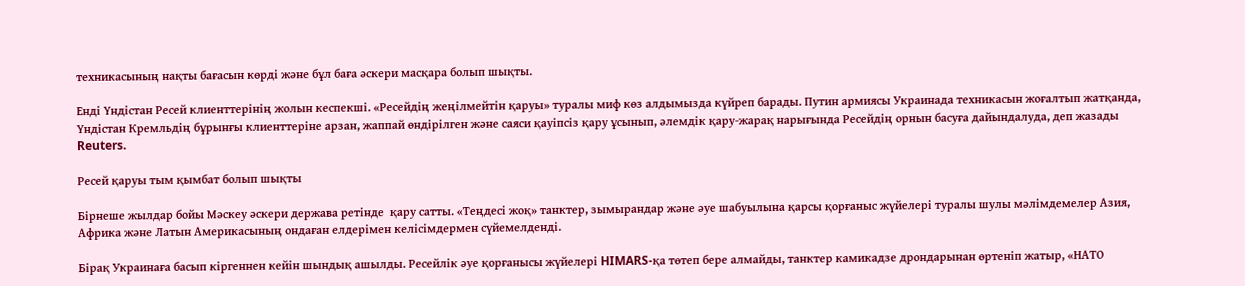техникасының нақты бағасын көрді және бұл баға әскери масқара болып шықты.

Енді Үндістан Ресей клиенттерінің жолын кеспекші. «Ресейдің жеңілмейтін қаруы» туралы миф көз алдымызда күйреп барады. Путин армиясы Украинада техникасын жоғалтып жатқанда, Үндістан Кремльдің бұрынғы клиенттеріне арзан, жаппай өндірілген және саяси қауіпсіз қару ұсынып, әлемдік қару-жарақ нарығында Ресейдің орнын басуға дайындалуда, деп жазады Reuters.

Ресей қаруы тым қымбат болып шықты

Бірнеше жылдар бойы Мәскеу әскери держава ретінде  қару сатты. «Теңдесі жоқ» танктер, зымырандар және әуе шабуылына қарсы қорғаныс жүйелері туралы шулы мәлімдемелер Азия, Африка және Латын Америкасының ондаған елдерімен келісімдермен сүйемелденді.

Бірақ Украинаға басып кіргеннен кейін шындық ашылды. Ресейлік әуе қорғанысы жүйелері HIMARS-қа төтеп бере алмайды, танктер камикадзе дрондарынан өртеніп жатыр, «НАТО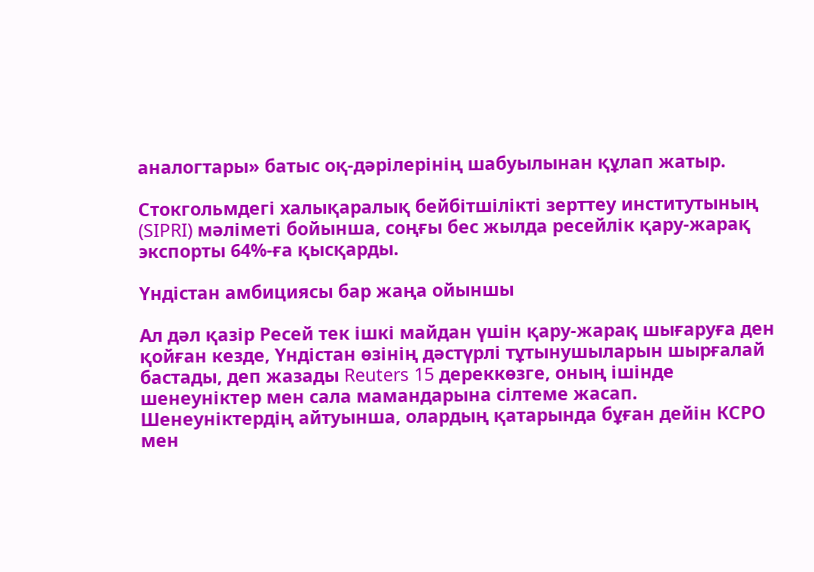аналогтары» батыс оқ-дәрілерінің шабуылынан құлап жатыр.

Стокгольмдегі халықаралық бейбітшілікті зерттеу институтының (SIPRI) мәліметі бойынша, соңғы бес жылда ресейлік қару-жарақ экспорты 64%-ға қысқарды.

Үндістан амбициясы бар жаңа ойыншы

Ал дәл қазір Ресей тек ішкі майдан үшін қару-жарақ шығаруға ден қойған кезде, Үндістан өзінің дәстүрлі тұтынушыларын шырғалай  бастады, деп жазады Reuters 15 дереккөзге, оның ішінде шенеуніктер мен сала мамандарына сілтеме жасап. Шенеуніктердің айтуынша, олардың қатарында бұған дейін КСРО мен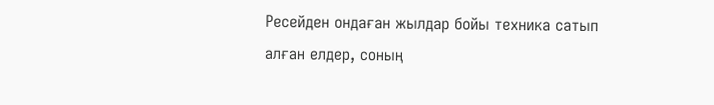Ресейден ондаған жылдар бойы техника сатып алған елдер, соның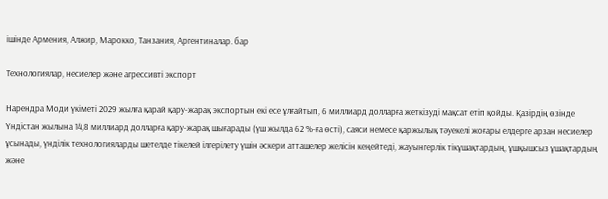ішінде Армения, Алжир, Марокко, Танзания, Аргентиналар. бар

Технологиялар, несиелер және агрессивті экспорт

Нарендра Моди үкіметі 2029 жылға қарай қару-жарақ экспортын екі есе ұлғайтып, 6 миллиард долларға жеткізуді мақсат етіп қойды. Қазірдің өзінде Үндістан жылына 14,8 миллиард долларға қару-жарақ шығарады (үш жылда 62 %-ға өсті), саяси немесе қаржылық тәуекелі жоғары елдерге арзан несиелер ұсынады, үнділік технологияларды шетелде тікелей ілгерілету үшін әскери атташелер желісін кеңейтеді, жауынгерлік тікұшақтардың, ұшқышсыз ұшақтардың және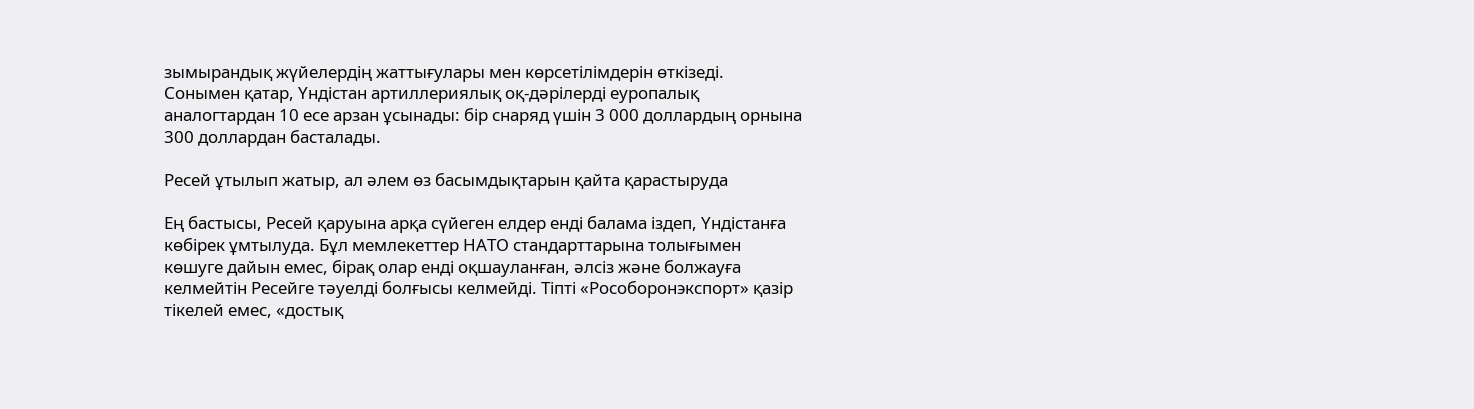зымырандық жүйелердің жаттығулары мен көрсетілімдерін өткізеді. Сонымен қатар, Үндістан артиллериялық оқ-дәрілерді еуропалық аналогтардан 10 есе арзан ұсынады: бір снаряд үшін 3 000 доллардың орнына 300 доллардан басталады.

Ресей ұтылып жатыр, ал әлем өз басымдықтарын қайта қарастыруда

Ең бастысы, Ресей қаруына арқа сүйеген елдер енді балама іздеп, Үндістанға көбірек ұмтылуда. Бұл мемлекеттер НАТО стандарттарына толығымен көшуге дайын емес, бірақ олар енді оқшауланған, әлсіз және болжауға келмейтін Ресейге тәуелді болғысы келмейді. Тіпті «Рособоронэкспорт» қазір тікелей емес, «достық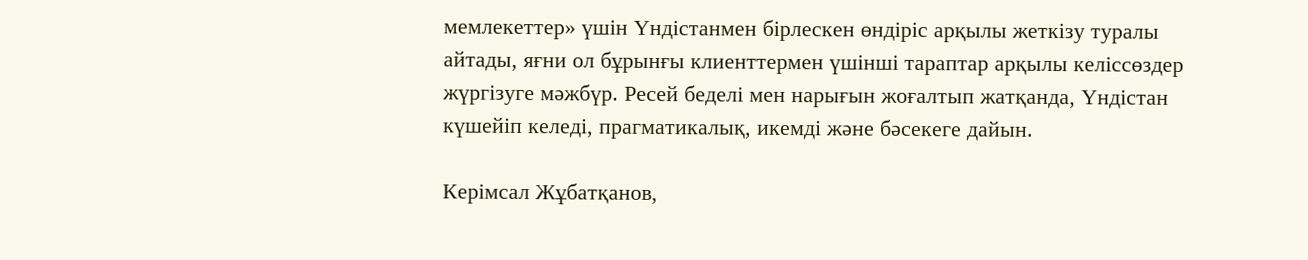мемлекеттер» үшін Үндістанмен бірлескен өндіріс арқылы жеткізу туралы айтады, яғни ол бұрынғы клиенттермен үшінші тараптар арқылы келіссөздер жүргізуге мәжбүр. Ресей беделі мен нарығын жоғалтып жатқанда, Үндістан күшейіп келеді, прагматикалық, икемді және бәсекеге дайын.

Керімсал Жұбатқанов,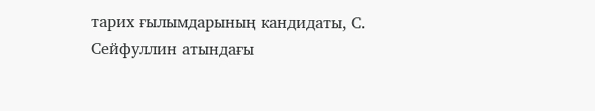тарих ғылымдарының кандидаты, С. Сейфуллин атындағы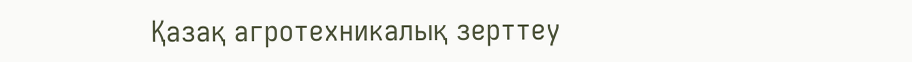Қазақ агротехникалық зерттеу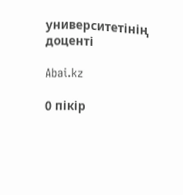университетінің доценті

Abai.kz

0 пікір